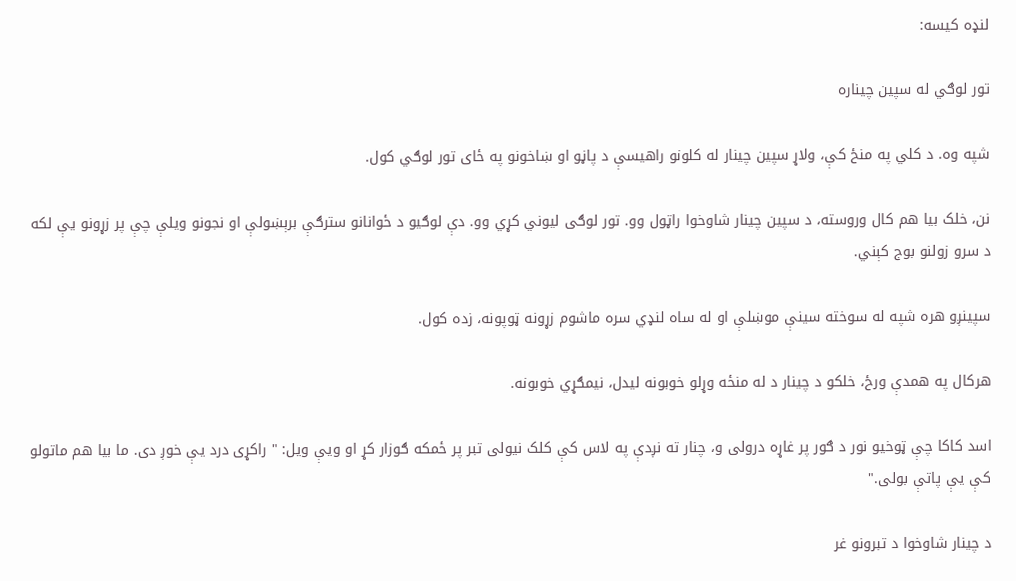لنډه کیسه:

تور لوګي له سپین چیناره

شپه وه. د کلي په منځ کې، ولاړ سپین چینار له کلونو راهیسې د پاڼو او ښاخونو په ځای تور لوګي کول.

نن، خلک بیا هم کال وروسته، د سپین چینار شاوخوا راټول وو. تور لوګی لیوني کړي وو. دې لوګيو د ځوانانو سترګې برېښولې او نجونو ویلې چې پر زړونو یې لکه د سرو زولنو بوج کېني.

سپینږو هره شپه له سوخته سینې موښلې او له ساه لنډي سره ماشوم زړونه ټوپونه، زده کول.

هرکال په همدې ورځ، خلکو د چینار د له منځه وړلو خوبونه لیدل، نیمګړي خوبونه.

اسد کاکا چې ټوخیو نور د ګور پر غاړه درولی و، چنار ته نږدې په لاس کې کلک نیولی تبر پر ځمکه ګوزار کړ او ویې ویل: " راکړی درد یې خوږ دی. ما بیا هم ماتولو کې یې پاتې بولی."

د چینار شاوخوا د تبرونو غر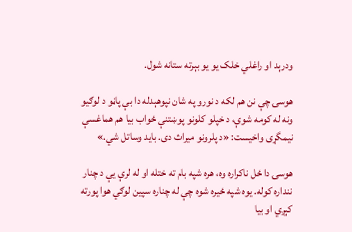ودرېد او راغلي خلک یو یو بېرته ستانه شول.

هوسۍ چې نن هم لکه د نورو په شان نپوهېدله دا بې پاڼو د لوګیو ونه له کومه شوې، د خپلو کلونو پوښتنې ځواب بیا هم هماغسې نیمگړی واخیست: «د پلرونو میراث دی. باید وساتل شي.»

هوسۍ دا ځل ناکراره وه، هره شپه بام ته ختله او له لرې یې د چنار ننداره کوله. یوه شپه ځیره شوه چې له چناره سپین لوګي هوا پورته کېږي او بیا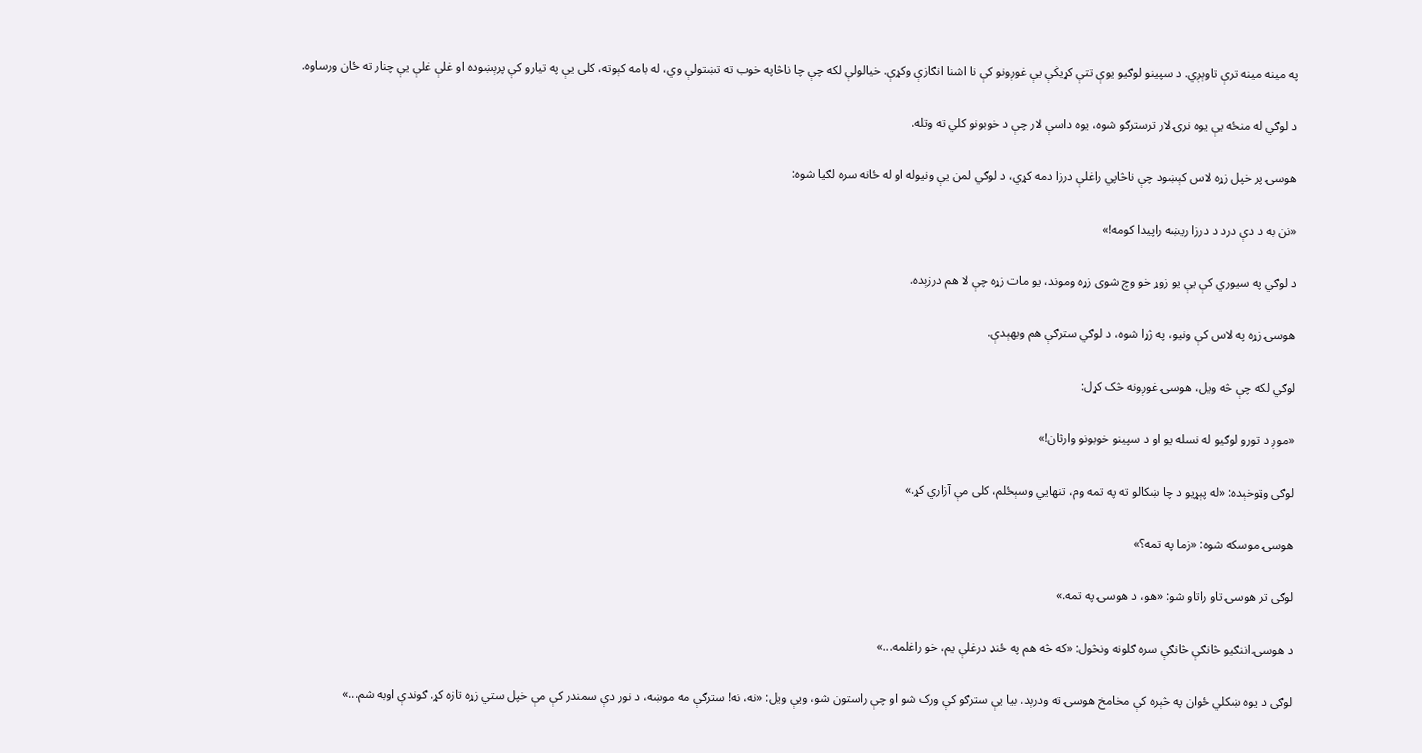په مینه مینه ترې تاوېږي. د سپینو لوګیو یوې تتې کړیڬې يې غوږونو کې نا اشنا انګازې وکړې. خیالولې لکه چې چا ناڅاپه خوب ته تښتولې وي، له بامه کېوته، کلی يې په تیارو کې پرېښوده او غلې غلې يې چنار ته ځان ورساوه.

د لوګي له منځه یې یوه نرۍ لار ترسترګو شوه، یوه داسې لار چې د خوبونو کلي ته وتله.

هوسۍ پر خپل زړه لاس کېښود چې ناڅاپي راغلې درزا دمه کړي، د لوګي لمن يې ونیوله او له ځانه سره لګیا شوه:

«نن به د دې درد د درزا ریښه راپيدا کومه!»

د لوګي په سیوري کې يې یو زوړ خو وچ شوی زړه وموند، یو مات زړه چې لا هم درزېده.

هوسۍ زړه په لاس کې ونیو، په ژړا شوه، د لوګي سترګې هم وبهېدې.

لوګي لکه چې څه ويل، هوسۍ غوږونه څک کړل:

«موږ د تورو لوګیو له نسله یو او د سپینو خوبونو وارثان!»

لوګی وټوخېده: «له پېړیو د چا ښکالو ته په تمه وم، تنهايي وسېځلم، کلی مې آزاري کړ.»

هوسۍ موسکه شوه: «زما په تمه؟»

لوګی تر هوسۍ تاو راتاو شو: «هو، د هوسۍ په تمه.»

د هوسۍ اننګیو څانګې څانګې سره ګلونه ونڅول: «که څه هم په ځنډ درغلې یم، خو راغلمه...»

لوګی د یوه ښکلي ځوان په څېره کې مخامخ هوسۍ ته ودرېد. بیا يې سترګو کې ورک شو او چې راستون شو، ويې ویل: «نه، نه! سترګې مه موښه، د نور دې سمندر کې مې خپل ستي زړه تازه کړ. ګوندې اوبه شم...»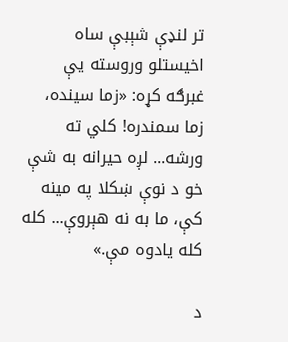تر لنډې شېبې ساه اخیستلو وروسته يې غبرګه کړه: «زما سینده، زما سمندره! کلي ته ورشه... لږه حیرانه به شې خو د نوې ښکلا په مینه کې، ما به نه هېروې... کله کله یادوه مې.»

د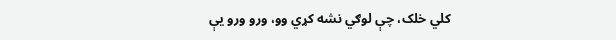کلي خلک، چې لوګي نشه کړي وو، ورو ورو یې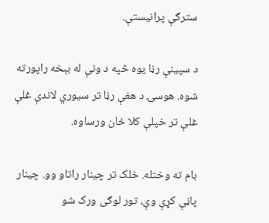سترګې پرانیستې.

د سپینې رڼا یوه څپه د ونې له بېخه راپورته شوه. هوسۍ د هغې رڼا تر سیوري لاندې غلې غلې تر خپلې کلا ځان ورساوه.

بام ته وختله. خلک تر چینار راتاو وو. چینار پاڼې کړې وې، تور لوګی ورک شو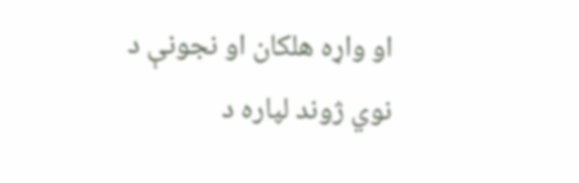او واړه هلکان او نجونې د نوي ژوند لپاره د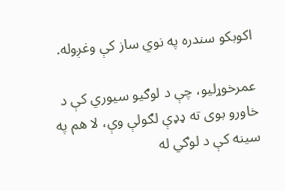اکوبکو سندره په نوي ساز کې وغږوله.

عمرخوړليو، چې د لوګيو سیوري کې د خاورو بوی ته ډډې لګولې وې، لا هم په سینه کې د لوګي له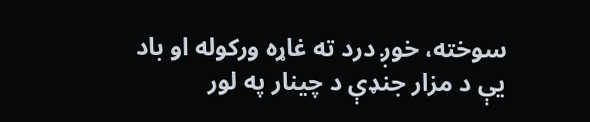سوخته، خوږ درد ته غاړه ورکوله او باد يې د مزار جنډې د چینار په لور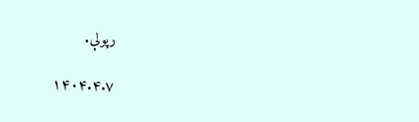رپولې.

۱۴۰۴.۴.۷